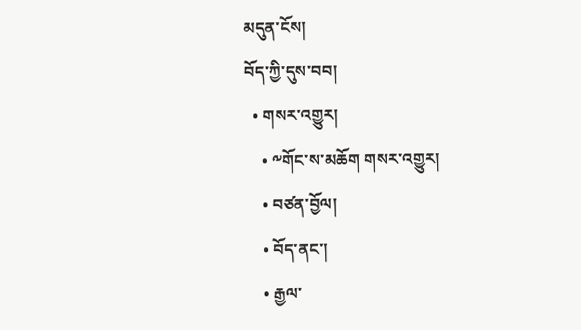མདུན་ངོས།
བོད་ཀྱི་དུས་བབ།
  • གསར་འགྱུར།
    • ༸གོང་ས་མཆོག གསར་འགྱུར།
    • བཙན་བྱོལ།
    • བོད་ནང་།
    • རྒྱལ་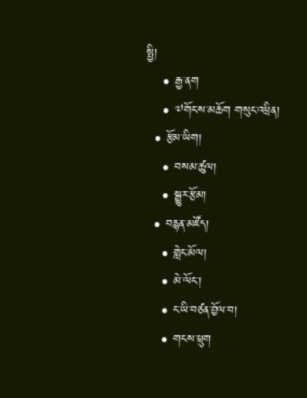སྤྱི།
    • རྒྱ་ནག
    • ༧གོང་ས་མཆོག གསུང་འཕྲིན།
  • རྩོམ་ཡིག།
    • བསམ་ཚུལ།
    • སྒྱུར་རྩོམ།
  • བརྙན་མཛོད།
    • གླེང་མོལ།
    • མེ་ལོང་།
    • ང་ཡི་བཙན་བྱོལ་བ།
    • གངས་ཕྲུག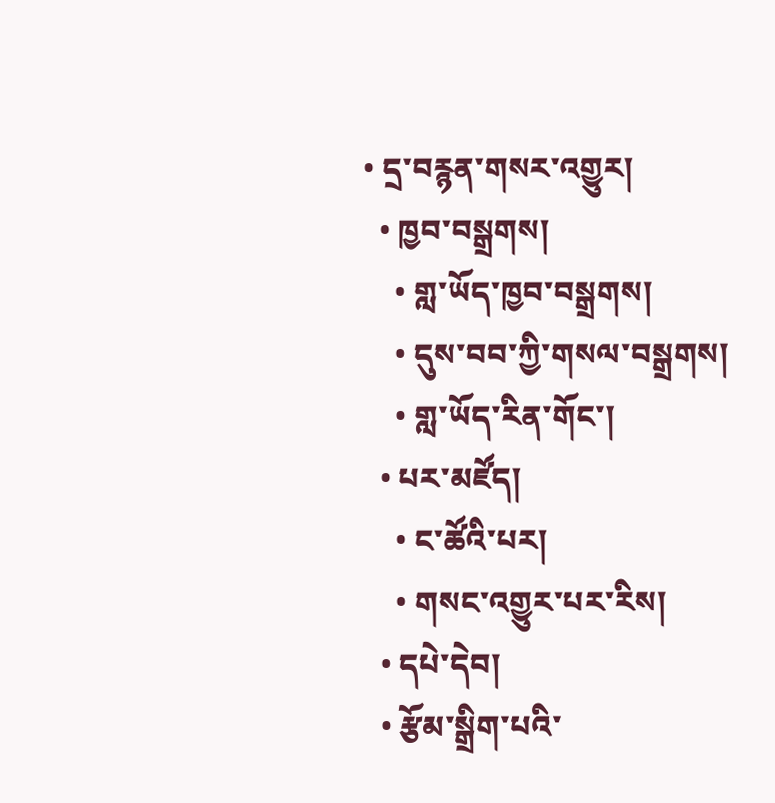• དྲ་བརྙན་གསར་འགྱུར།
  • ཁྱབ་བསྒྲགས།
    • གླ་ཡོད་ཁྱབ་བསྒྲགས།
    • དུས་བབ་ཀྱི་གསལ་བསྒྲགས།
    • གླ་ཡོད་རིན་གོང་།
  • པར་མཛོད།
    • ང་ཚོའི་པར།
    • གསང་འགྱུར་པར་རིས།
  • དཔེ་དེབ།
  • རྩོམ་སྒྲིག་པའི་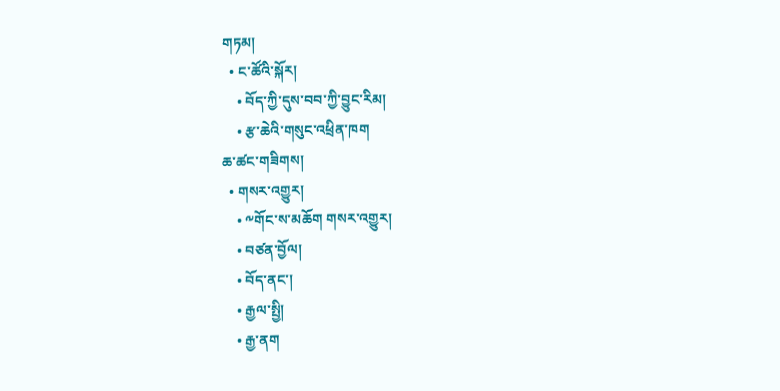གཏམ།
  • ང་ཚོའི་སྐོར།
    • བོད་ཀྱི་དུས་བབ་ཀྱི་བྱུང་རིམ།
    • རྩ་ཆེའི་གསུང་འཕྲིན་ཁག
ཆ་ཚང་གཟིགས།
  • གསར་འགྱུར།
    • ༸གོང་ས་མཆོག གསར་འགྱུར།
    • བཙན་བྱོལ།
    • བོད་ནང་།
    • རྒྱལ་སྤྱི།
    • རྒྱ་ནག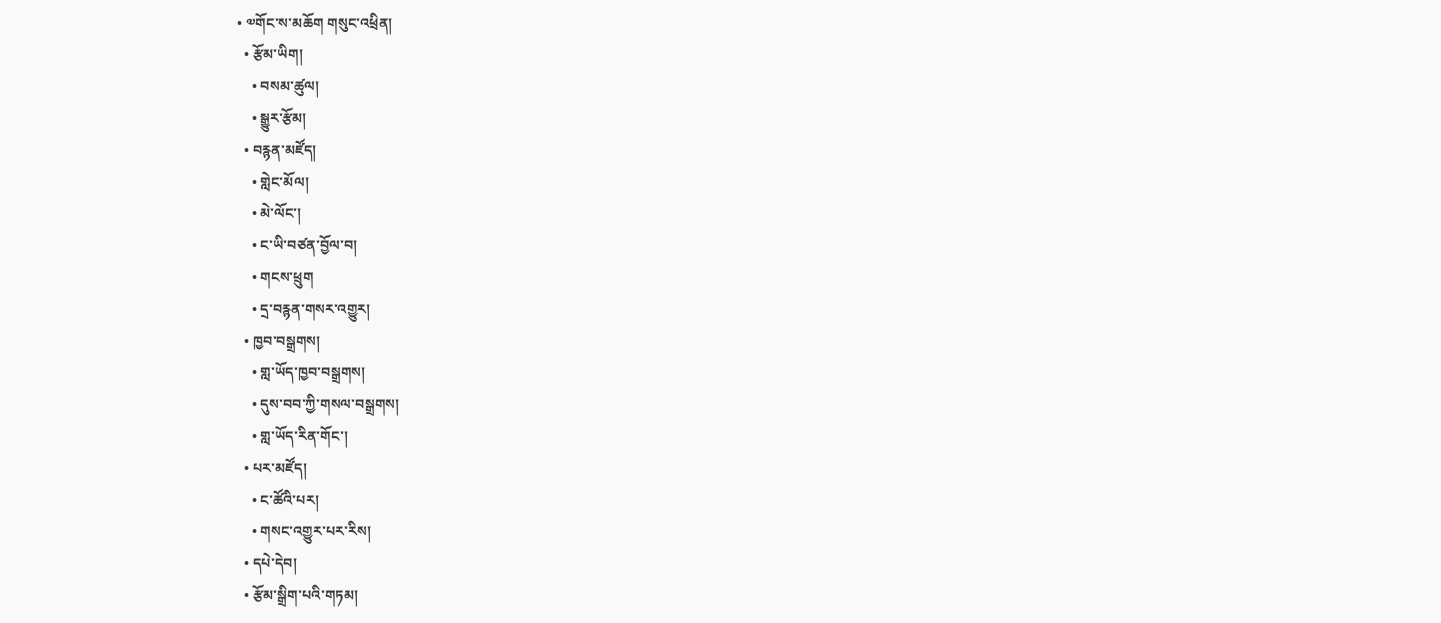• ༧གོང་ས་མཆོག གསུང་འཕྲིན།
  • རྩོམ་ཡིག།
    • བསམ་ཚུལ།
    • སྒྱུར་རྩོམ།
  • བརྙན་མཛོད།
    • གླེང་མོལ།
    • མེ་ལོང་།
    • ང་ཡི་བཙན་བྱོལ་བ།
    • གངས་ཕྲུག
    • དྲ་བརྙན་གསར་འགྱུར།
  • ཁྱབ་བསྒྲགས།
    • གླ་ཡོད་ཁྱབ་བསྒྲགས།
    • དུས་བབ་ཀྱི་གསལ་བསྒྲགས།
    • གླ་ཡོད་རིན་གོང་།
  • པར་མཛོད།
    • ང་ཚོའི་པར།
    • གསང་འགྱུར་པར་རིས།
  • དཔེ་དེབ།
  • རྩོམ་སྒྲིག་པའི་གཏམ།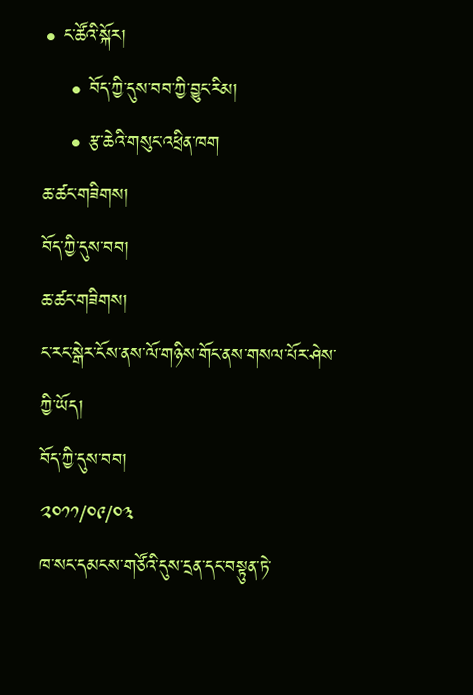• ང་ཚོའི་སྐོར།
    • བོད་ཀྱི་དུས་བབ་ཀྱི་བྱུང་རིམ།
    • རྩ་ཆེའི་གསུང་འཕྲིན་ཁག
ཆ་ཚང་གཟིགས།
བོད་ཀྱི་དུས་བབ།
ཆ་ཚང་གཟིགས།
ང་རང་སྒེར་ངོས་ནས་ལོ་གཉིས་གོང་ནས་གསལ་པོར་ཤེས་ཀྱི་ཡོད།
བོད་ཀྱི་དུས་བབ།
༢༠༡༡/༠༩/༠༣
ཁ་སང་དམངས་གཙོའི་དུས་དྲན་དང་བསྟུན་ཏེ་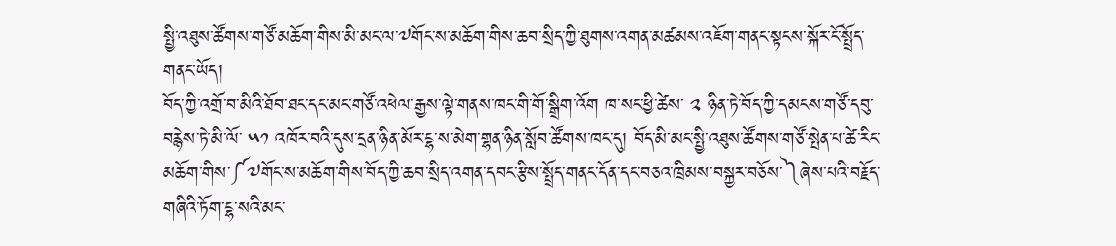སྤྱི་འཐུས་ཚོགས་གཙོ་མཆོག་གིས་མི་མང་ལ་༧གོང་ས་མཆོག་གིས་ཆབ་སྲིད་ཀྱི་ཐུགས་འགན་མཚམས་འཇོག་གནང་སྟངས་སྐོར་ངོ་སྤྲོད་གནང་ཡོད།
བོད་ཀྱི་འགྲོ་བ་མིའི་ཐོབ་ཐང་དང་མང་གཙོ་འཕེལ་རྒྱས་ལྟེ་གནས་ཁང་གི་གོ་སྒྲིག་འོག ཁ་སང་ཕྱི་ཚེས་ ༢ ཉིན་ཏེ་བོད་ཀྱི་དམངས་གཙོ་དབུ་བརྙེས་ཏེ་མི་ལོ་ ༥༡ འཁོར་བའི་དུས་དྲན་ཉིན་མོར་ངྷ་ས་མེག་གྷན་ཉིན་སློབ་ཚོགས་ཁང་དུ། བོད་མི་མང་སྤྱི་འཐུས་ཚོགས་གཙོ་སྤེན་པ་ཚེ་རིང་མཆོག་གིས་༼༧གོང་ས་མཆོག་གིས་བོད་ཀྱི་ཆབ་སྲིད་འགན་དབང་རྩིས་སྤྲོད་གནང་དོན་དང་བཅའ་ཁྲིམས་བསྐྱར་བཅོས་༽ཞེས་པའི་བརྗོད་གཞིའི་ཏོག་ངྷ་སའི་མང་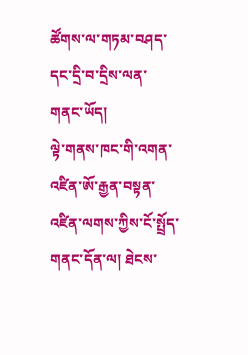ཚོགས་ལ་གཏམ་བཤད་དང་དྲི་བ་དྲིས་ལན་གནང་ཡོད།
ལྟེ་གནས་ཁང་གི་འགན་འཛིན་ཨོ་རྒྱན་བསྟན་འཛིན་ལགས་ཀྱིས་ངོ་སྤྲོད་གནང་དོན་ལ། ཐེངས་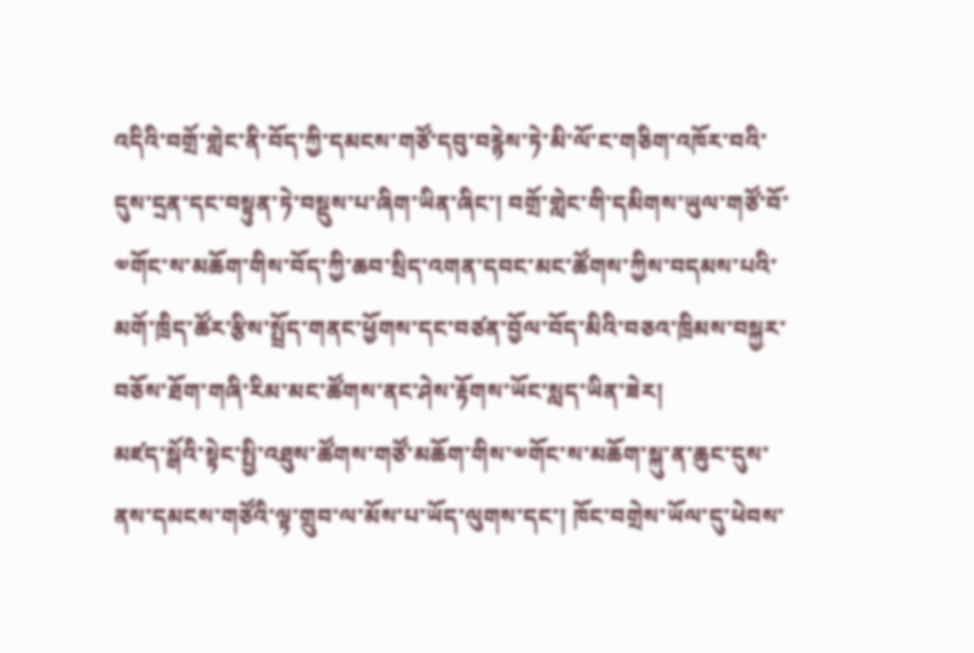འདིའི་བགྲོ་གླེང་ནི་བོད་ཀྱི་དམངས་གཙོ་དབུ་བརྙེས་ཏེ་མི་ལོ་ང་གཅིག་འཁོར་བའི་དུས་དྲན་དང་བསྟུན་ཏེ་བསྡུས་པ་ཞིག་ཡིན་ཞིང་། བགྲོ་གླེང་གི་དམིགས་ཡུལ་གཙོ་བོ་༧གོང་ས་མཆོག་གིས་བོད་ཀྱི་ཆབ་སྲིད་འགན་དབང་མང་ཚོགས་ཀྱིས་བདམས་པའི་མགོ་ཁྲིད་ཚོར་རྩིས་སྤྲོད་གནང་ཕྱོགས་དང་བཙན་བྱོལ་བོད་མིའི་བཅའ་ཁྲིམས་བསྐྱར་བཅོས་ཐོག་གཞི་རིམ་མང་ཚོགས་ནང་ཤེས་རྟོགས་ཡོང་སླད་ཡིན་ཟེར།
མཛད་སྒོའི་སྟེང་སྤྱི་འཐུས་ཚོགས་གཙོ་མཆོག་གིས་༧གོང་ས་མཆོག་སྐུ་ན་ཆུང་དུས་ནས་དམངས་གཙོའི་ལྟ་གྲུབ་ལ་མོས་པ་ཡོད་ལུགས་དང་། ཁོང་བགྲེས་ཡོལ་དུ་ཕེབས་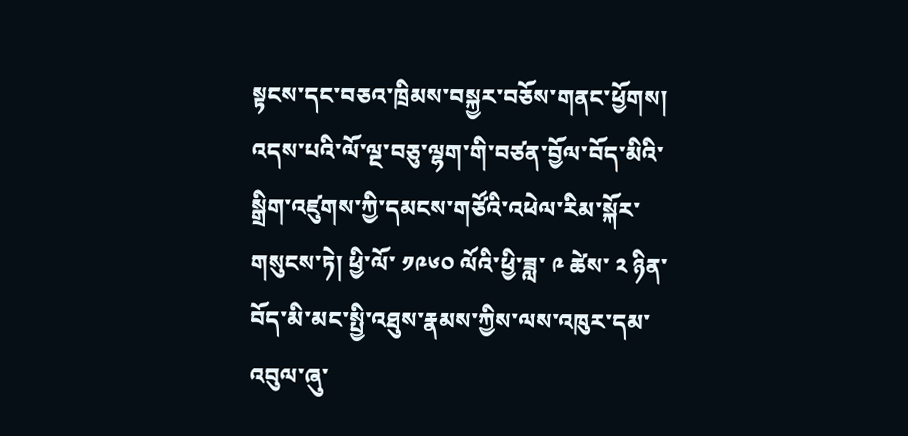སྟངས་དང་བཅའ་ཁྲིམས་བསྐྱར་བཅོས་གནང་ཕྱོགས། འདས་པའི་ལོ་ལྔ་བཅུ་ལྷག་གི་བཙན་བྱོལ་བོད་མིའི་སྒྲིག་འཛུགས་ཀྱི་དམངས་གཙོའི་འཕེལ་རིམ་སྐོར་གསུངས་ཏེ། ཕྱི་ལོ་ ༡༩༦༠ ལོའི་ཕྱི་ཟླ་ ༩ ཚེས་ ༢ ཉིན་བོད་མི་མང་སྤྱི་འཐུས་རྣམས་ཀྱིས་ལས་འཁུར་དམ་འབུལ་ཞུ་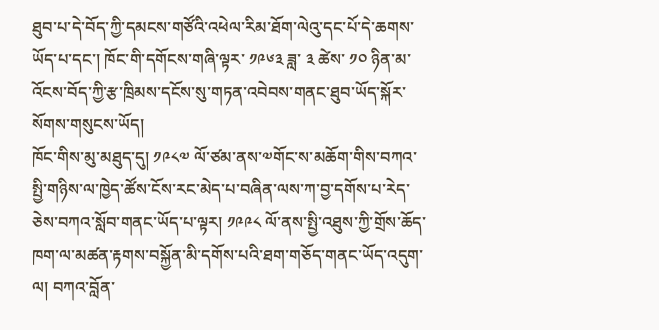ཐུབ་པ་དེ་བོད་ཀྱི་དམངས་གཙོའི་འཕེལ་རིམ་ཐོག་ལེའུ་དང་པོ་དེ་ཆགས་ཡོད་པ་དང་། ཁོང་གི་དགོངས་གཞི་ལྟར་ ༡༩༦༣ ཟླ་ ༣ ཚེས་ ༡༠ ཉིན་མ་འོངས་བོད་ཀྱི་རྩ་ཁྲིམས་དངོས་སུ་གཏན་འབེབས་གནང་ཐུབ་ཡོད་སྐོར་སོགས་གསུངས་ཡོད།
ཁོང་གིས་མུ་མཐུད་དུ། ༡༩༨༧ ལོ་ཙམ་ནས་༧གོང་ས་མཆོག་གིས་བཀའ་སྤྱི་གཉིས་ལ་ཁྱེད་ཚོས་ངོས་རང་མེད་པ་བཞིན་ལས་ཀ་བྱ་དགོས་པ་རེད་ཅེས་བཀའ་སློབ་གནང་ཡོད་པ་ལྟར། ༡༩༩༨ ལོ་ནས་སྤྱི་འཐུས་ཀྱི་གྲོས་ཆོད་ཁག་ལ་མཚན་རྟགས་བསྐྱོན་མི་དགོས་པའི་ཐག་གཅོད་གནང་ཡོད་འདུག་ལ། བཀའ་བློན་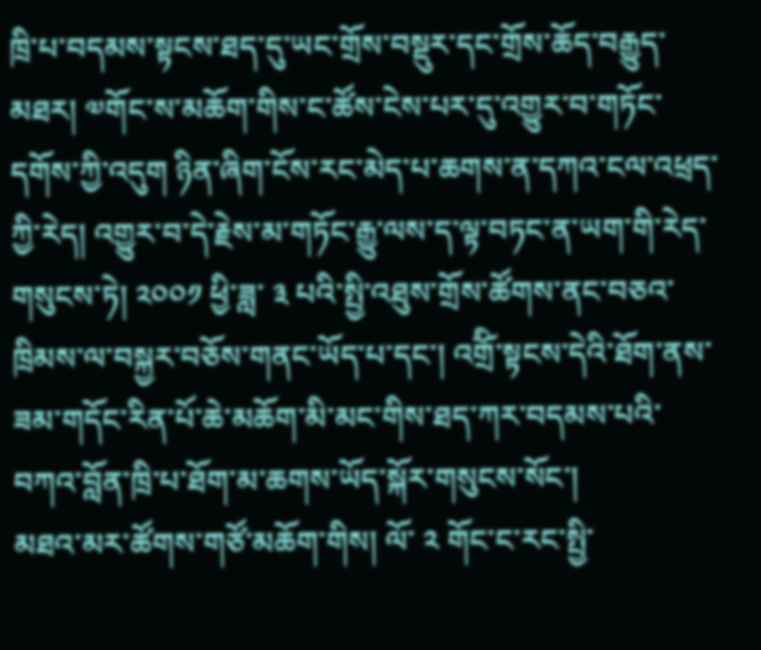ཁྲི་པ་བདམས་སྟངས་ཐད་དུ་ཡང་གྲོས་བསྡུར་དང་གྲོས་ཆོད་བརྒྱུད་མཐར། ༧གོང་ས་མཆོག་གིས་ང་ཚོས་ངེས་པར་དུ་འགྱུར་བ་གཏོང་དགོས་ཀྱི་འདུག ཉིན་ཞིག་ངོས་རང་མེད་པ་ཆགས་ན་དཀའ་ངལ་འཕྲད་ཀྱི་རེད། འགྱུར་བ་དེ་རྗེས་མ་གཏོང་རྒྱུ་ལས་ད་ལྟ་བཏང་ན་ཡག་གི་རེད་གསུངས་ཏེ། ༢༠༠༡ ཕྱི་ཟླ་ ༣ པའི་སྤྱི་འཐུས་གྲོས་ཚོགས་ནང་བཅའ་ཁྲིམས་ལ་བསྐྱར་བཅོས་གནང་ཡོད་པ་དང་། འགྲོི་སྟངས་དེའི་ཐོག་ནས་ཟམ་གདོང་རིན་པོ་ཆེ་མཆོག་མི་མང་གིས་ཐད་ཀར་བདམས་པའི་བཀའ་བློན་ཁྲི་པ་ཐོག་མ་ཆགས་ཡོད་སྐོར་གསུངས་སོང་།
མཐའ་མར་ཚོགས་གཙོ་མཆོག་གིས། ལོ་ ༢ གོང་ང་རང་སྤྱི་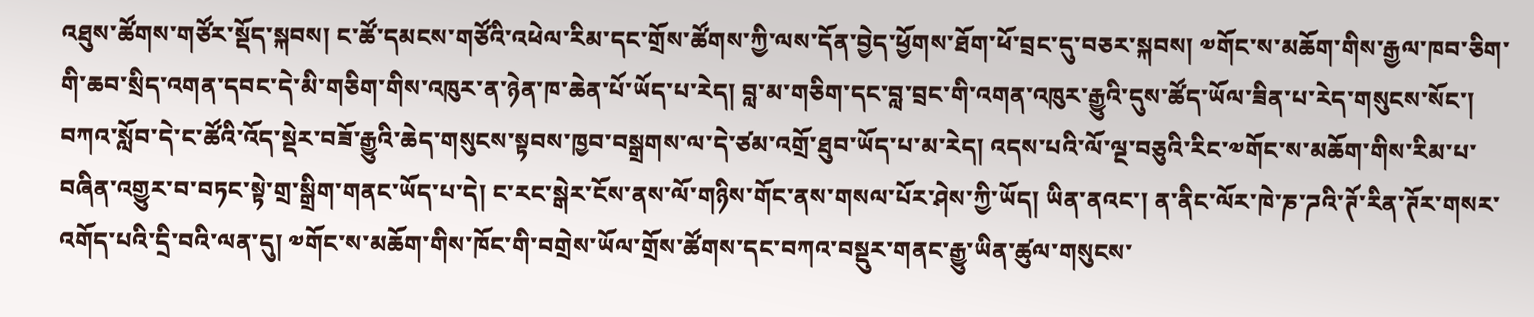འཐུས་ཚོགས་གཙོར་སྡོད་སྐབས། ང་ཚོ་དམངས་གཙོའི་འཕེལ་རིམ་དང་གྲོས་ཚོགས་ཀྱི་ལས་དོན་བྱེད་ཕྱོགས་ཐོག་ཕོ་བྲང་དུ་བཅར་སྐབས། ༧གོང་ས་མཆོག་གིས་རྒྱལ་ཁབ་ཅིག་གི་ཆབ་སྲིད་འགན་དབང་དེ་མི་གཅིག་གིས་འཁུར་ན་ཉེན་ཁ་ཆེན་པོ་ཡོད་པ་རེད། བླ་མ་གཅིག་དང་བླ་བྲང་གི་འགན་འཁུར་རྒྱུའི་དུས་ཚོད་ཡོལ་ཟིན་པ་རེད་གསུངས་སོང་། བཀའ་སློབ་དེ་ང་ཚོའི་འོད་སྡེར་བཟོ་རྒྱུའི་ཆེད་གསུངས་སྟབས་ཁྱབ་བསྒྲགས་ལ་དེ་ཙམ་འགྲོ་ཐུབ་ཡོད་པ་མ་རེད། འདས་པའི་ལོ་ལྔ་བཅུའི་རིང་༧གོང་ས་མཆོག་གིས་རིམ་པ་བཞིན་འགྱུར་བ་བཏང་སྟེ་གྲ་སྒྲིག་གནང་ཡོད་པ་དེ། ང་རང་སྒེར་ངོས་ནས་ལོ་གཉིས་གོང་ནས་གསལ་པོར་ཤེས་ཀྱི་ཡོད། ཡིན་ནའང་། ན་ནིང་ལོར་ཁེ་ཎ་ཌའི་ཊོ་རིན་ཊོར་གསར་འགོད་པའི་དྲི་བའི་ལན་དུ། ༧གོང་ས་མཆོག་གིས་ཁོང་གི་བགྲེས་ཡོལ་གྲོས་ཚོགས་དང་བཀའ་བསྡུར་གནང་རྒྱུ་ཡིན་ཚུལ་གསུངས་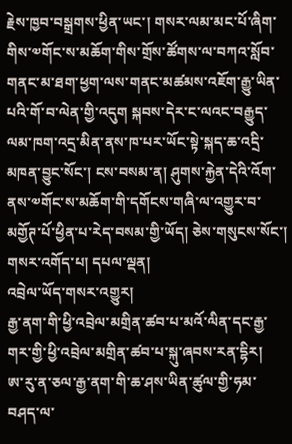རྗེས་ཁྱབ་བསྒྲགས་ཕྱིན་ཡང་། གསར་ལམ་མང་པོ་ཞིག་གིས་༧གོང་ས་མཆོག་གིས་གྲོས་ཚོགས་ལ་བཀའ་སློབ་གནང་མ་ཐག་ཕྱག་ལས་གནང་མཚམས་འཇོག་རྒྱུ་ཡིན་པའི་གོ་བ་ལེན་གྱི་འདུག སྐབས་དེར་ང་ལའང་བརྒྱུད་ལམ་ཁག་འདྲ་མིན་ནས་ཁ་པར་ཡོང་སྟེ་སྐད་ཆ་འདྲི་མཁན་བྱུང་སོང་། ངས་བསམ་ན། ཤུགས་རྐྱེན་དེའི་འོག་ནས་༧གོང་ས་མཆོག་གི་དགོངས་གཞི་ལ་འགྱུར་བ་མགྱོཊ་པོ་ཕྱིན་པ་རེད་བསམ་གྱི་ཡོད། ཅེས་གསུངས་སོང་།
གསར་འགོད་པ། དཔལ་ལྡན།
འབྲེལ་ཡོད་གསར་འགྱུར།
རྒྱ་ནག་གི་ཕྱི་འབྲེལ་མགྲིན་ཚབ་པ་མའོ་ལིན་དང་རྒྱ་གར་གྱི་ཕྱི་འབྲེལ་མགྲིན་ཚབ་པ་སྐུ་ཞབས་རན་དྷིར།
ཨ་རུ་ན་ཅལ་རྒྱ་ནག་གི་ཆ་ཤས་ཡིན་ཚུལ་གྱི་ཧམ་བཤད་ལ་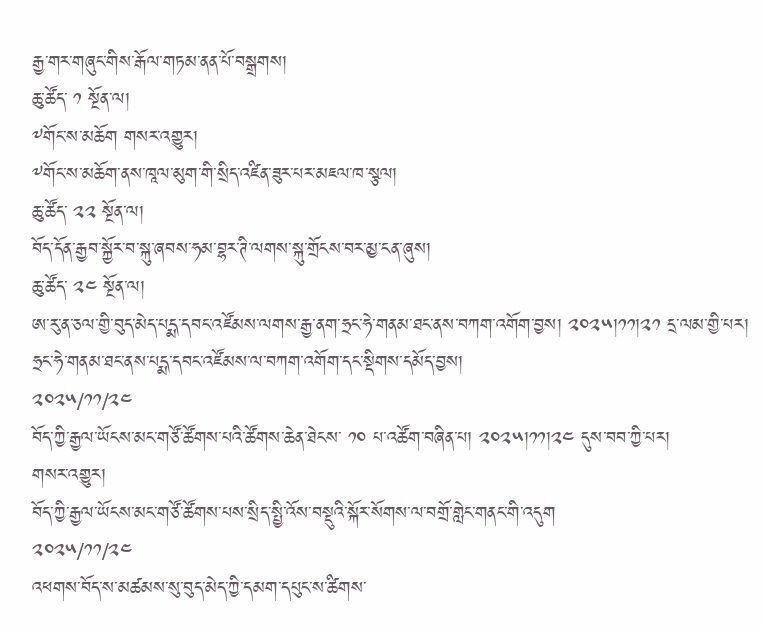རྒྱ་གར་གཞུང་གིས་རྒོལ་གཏམ་ནན་པོ་བསྒྲགས།
ཆུ་ཚོད་ ༡ སྔོན་ལ།
༸གོང་ས་མཆོག གསར་འགྱུར།
༸གོང་ས་མཆོག་ནས་ཁཱལ་མུག་གི་སྲིད་འཛིན་ཟུར་པར་མཇལ་ཁ་སྩལ།
ཆུ་ཚོད་ ༢༢ སྔོན་ལ།
བོད་དོན་རྒྱབ་སྐྱོར་བ་སྐུ་ཞབས་ཧམ་བྷར་ཊི་ལགས་སྐུ་གྲོངས་བར་མྱ་ངན་ཞུས།
ཆུ་ཚོད་ ༢༤ སྔོན་ལ།
ཨ་རུ་ན་ཅལ་གྱི་བུད་མེད་པདྨ་དབང་འཛོམས་ལགས་རྒྱ་ནག་ཧྲང་ཧེ་གནམ་ཐང་ནས་བཀག་འགོག་བྱས། ༢༠༢༥།༡༡།༢༡ དྲ་ལམ་གྱི་པར།
ཧྲང་ཧེ་གནམ་ཐང་ནས་པདྨ་དབང་འཛོམས་ལ་བཀག་འགོག་དང་སྡིགས་དམོད་བྱས།
༢༠༢༥/༡༡/༢༤
བོད་ཀྱི་རྒྱལ་ཡོངས་མང་གཙོ་ཚོགས་པའི་ཚོགས་ཆེན་ཐེངས་ ༡༠ པ་འཚོག་བཞིན་པ། ༢༠༢༥།༡༡།༢༤ དུས་བབ་ཀྱི་པར།
གསར་འགྱུར།
བོད་ཀྱི་རྒྱལ་ཡོངས་མང་གཙོ་ཚོགས་པས་སྲིད་སྤྱི་འོས་བསྡུའི་སྐོར་སོགས་ལ་བགྲོ་གླེང་གནང་གི་འདུག
༢༠༢༥/༡༡/༢༤
འཕགས་བོད་ས་མཚམས་སུ་བུད་མེད་ཀྱི་དམག་དཔུང་ས་ཚིགས་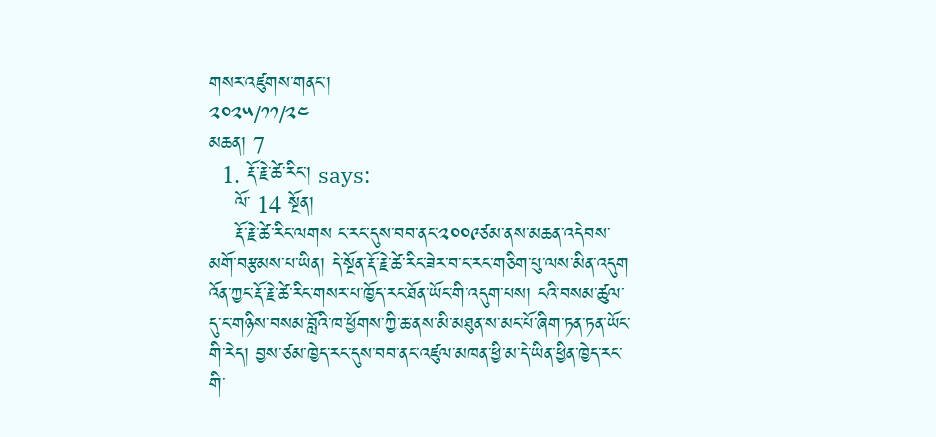གསར་འཛུགས་གནང་།
༢༠༢༥/༡༡/༢༤
མཆན། 7
  1. རྡོ་རྗེ་ཚེ་རིང་། says:
    ལོ་ 14 སྔོན།
    རྡོ་རྗེ་ཚེ་རིང་ལགས ང་རང་དུས་བབ་ནང་༢༠༠༩ཙམ་ནས་མཆན་འདེབས་མགོ་བརྩམས་པ་ཡིན། དེ་སྔོན་རྡོ་རྗེ་ཚེ་རིང་ཟེར་བ་ང་རང་གཅིག་པུ་ལས་མིན་འདུག འོན་ཀྱང་རྡོ་རྗེ་ཚེ་རིང་གསར་པ་ཁྱོད་རང་ཐོན་ཡོང་གི་འདུག་པས། ངའི་བསམ་ཚུལ་དུ་ང་གཉིས་བསམ་བློའི་ཁ་ཕྱོགས་ཀྱི་ཆ་ནས་མི་མཐུན་ས་མང་པོ་ཞིག་ཏན་ཏན་ཡོང་གི་རེད། བྱས་ཙམ་ཁྱེད་རང་དུས་བབ་ནང་འཛུལ་མཁན་ཕྱི་མ་དེ་ཡིན་ཕྱིན་ཁྱེད་རང་གི་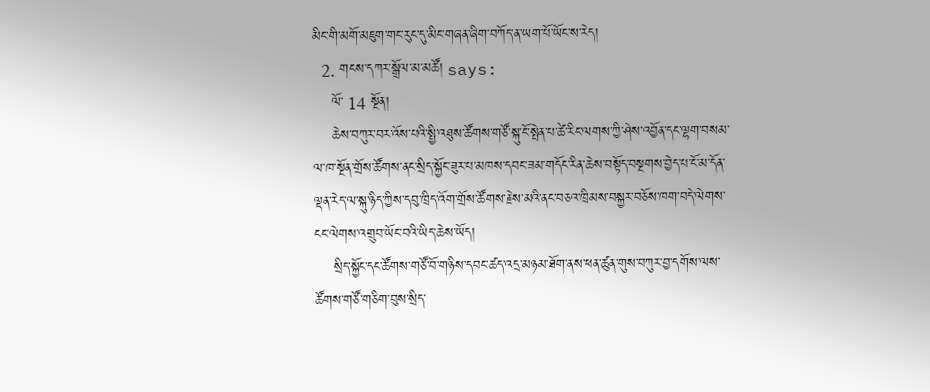མིང་གི་མགོ་མཇུག་གང་རུང་དུ་མིང་གཞན་ཞིག་བཀོད་ན་ཡག་པོ་ཡོང་ས་རེད།
  2. གངས་དཀར་སྒྲོལ་མ་མཚོ། says:
    ལོ་ 14 སྔོན།
    ཆེས་བཀུར་བར་འོས་པའི་སྤྱི་འཐུས་ཚོགས་གཙོ་སྐུ་ངོ་སྤེན་པ་ཚེ་རིང་ལགས་ཀྱི་ཤེས་འབྱོན་དང་ལྷག་བསམ་ལ་ཁ་སྔོན་གྲོས་ཚོགས་ནང་སྲིད་སྐྱོང་ཟུར་པ་མཁས་དབང་ཟམ་གདོང་རིན་ཆེས་བསྟོད་བསྔགས་བྱེད་པ་ངོ་མ་དོན་ལྡན་རེད་ལ་སྐུ་ཉིད་ཀྱིས་དབུ་ཁྲིད་འོག་གྲོས་ཚོགས་རྗེས་མའི་ནང་བཅའ་ཁྲིམས་བསྐྱར་བཅོས་ཁག་བདེ་ལེགས་ངང་ལེགས་འགྲུབ་ཡོང་བའི་ཡིད་ཆེས་ཡོད།
    སྲིད་སྐྱོང་དང་ཚོགས་གཙོ་བོ་གཉིས་དབང་ཚད་འདྲ་མཉམ་ཐོག་ནས་ཕན་ཚུན་གུས་བཀུར་བྱ་དགོས་ལས་ཚོགས་གཙོ་གཅིག་བུས་སྲིད་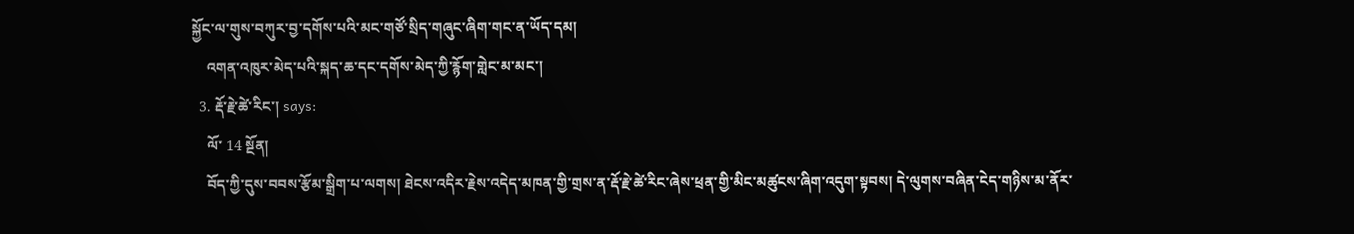སྐྱོང་ལ་གུས་བཀུར་བྱ་དགོས་པའི་མང་གཙོ་སྲིད་གཞུང་ཞིག་གང་ན་ཡོད་དམ།
    འགན་འཁུར་མེད་པའི་སྐད་ཆ་དང་དགོས་མེད་ཀྱི་རྙོག་གླེང་མ་མང་།
  3. རྡོ་རྗེ་ཚེ་རིང་། says:
    ལོ་ 14 སྔོན།
    བོད་ཀྱི་དུས་བབས་རྩོམ་སྒྲིག་པ་ལགས། ཐེངས་འདིར་རྗེས་འདེད་མཁན་གྱི་གྲས་ན་རྡོ་རྗེ་ཚེ་རིང་ཞེས་ཕྲན་གྱི་མིང་མཚུངས་ཞིག་འདུག་སྟབས། དེ་ལུགས་བཞིན་ངེད་གཉིས་མ་ནོར་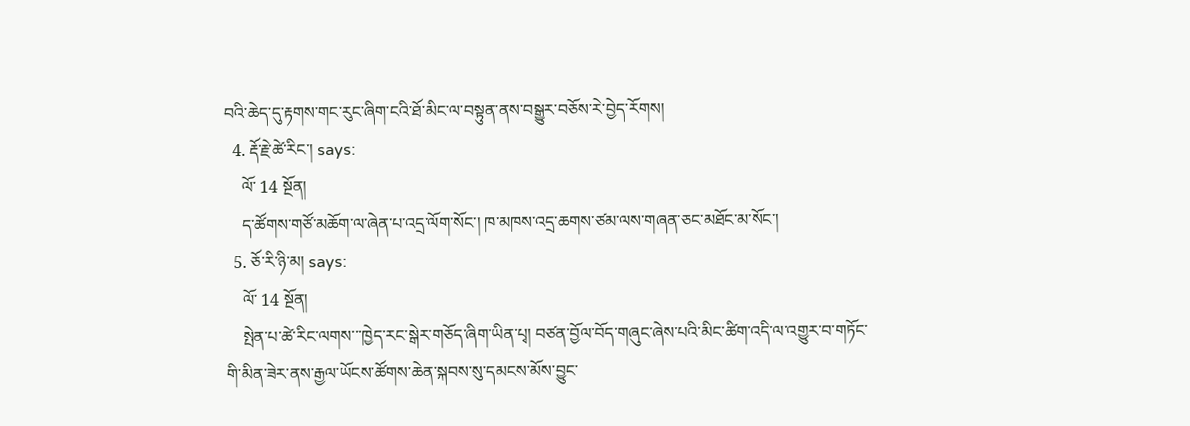བའི་ཆེད་དུ་རྟགས་གང་རུང་ཞིག་ངའི་ཐོ་མིང་ལ་བསྟུན་ནས་བསྒྱུར་བཅོས་རེ་བྱེད་རོགས།
  4. རྡོ་རྗེ་ཚེ་རིང་། says:
    ལོ་ 14 སྔོན།
    ད་ཚོགས་གཙོ་མཆོག་ལ་ཞེན་པ་འདྲ་ལོག་སོང་། ཁ་མཁས་འདྲ་ཆགས་ཙམ་ལས་གཞན་ཅང་མཐོང་མ་སོང་།
  5. ཅོ་རི་ཉི་མ། says:
    ལོ་ 14 སྔོན།
    སྤེན་པ་ཚེ་རིང་ལགས་་་ཁྱེད་རང་སྒེར་གཅོད་ཞིག་ཡིན་པྭ། བཙན་བྱོལ་བོད་གཞུང་ཞེས་པའི་མིང་ཚིག་འདི་ལ་འགྱུར་བ་གཏོང་གི་མིན་ཟེར་ནས་རྒྱལ་ཡོངས་ཚོགས་ཆེན་སྐབས་སུ་དམངས་མོས་བྱུང་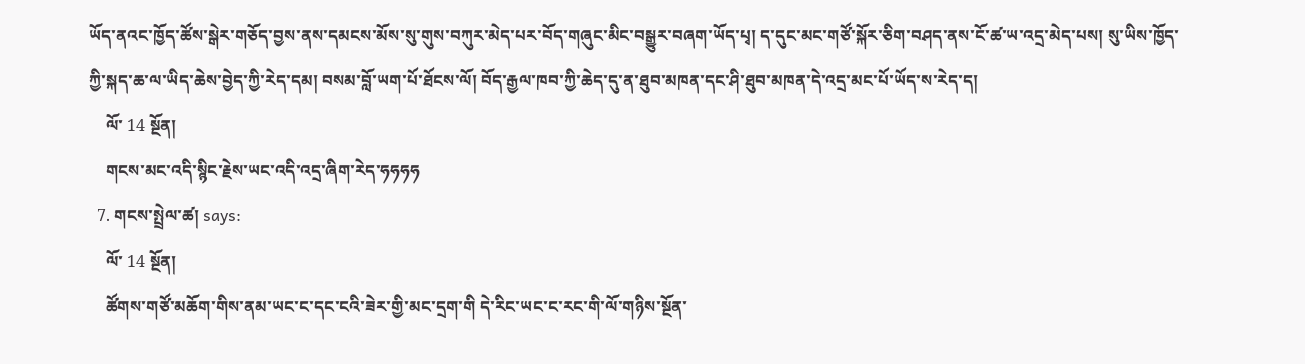ཡོད་ནའང་ཁྱོད་ཚོས་སྒེར་གཅོད་བྱས་ནས་དམངས་མོས་སུ་གུས་བཀུར་མེད་པར་བོད་གཞུང་མིང་བསྒྱུར་བཞག་ཡོད་པྭ། ད་དུང་མང་གཙོ་སྐོར་ཅིག་བཤད་ནས་ངོ་ཚ་ཡ་འདྲ་མེད་པས། སུ་ཡིས་ཁྱོད་ཀྱི་སྐད་ཆ་ལ་ཡིད་ཆེས་བྱེད་ཀྱི་རེད་དམ། བསམ་བློ་ཡག་པོ་ཐོངས་ལོ། བོད་རྒྱལ་ཁབ་ཀྱི་ཆེད་དུ་ན་ཐུབ་མཁན་དང་ཤི་ཐུབ་མཁན་དེ་འདྲ་མང་པོ་ཡོད་ས་རེད་ད།
    ལོ་ 14 སྔོན།
    གངས་མང་འདི་སྙིང་རྗེས་ཡང་འདི་འདྲ་ཞིག་རེད་ཧཧཧཧ
  7. གངས་སྤྲེལ་ཚ། says:
    ལོ་ 14 སྔོན།
    ཚོགས་གཙོ་མཆོག་གིས་ནམ་ཡང་ང་དང་ངའི་ཟེར་གྱི་མང་དྲག་གི དེ་རིང་ཡང་ང་རང་གི་ལོ་གཉིས་སྔོན་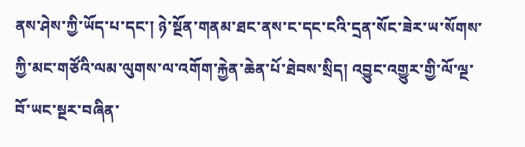ནས་ཤེས་ཀྱི་ཡོད་པ་དང་། ཉེ་སྔོན་གནམ་ཐང་ནས་ང་དང་ངའི་དྲན་སོང་ཟེར་ཡ་སོགས་ཀྱི་མང་གཙོའི་ལམ་ལུགས་ལ་འགོག་རྐྱེན་ཆེན་པོ་ཐེབས་སྲིད། འབྱུང་འགྱུར་གྱི་ལོ་ལྔ་བོ་ཡང་སྔར་བཞིན་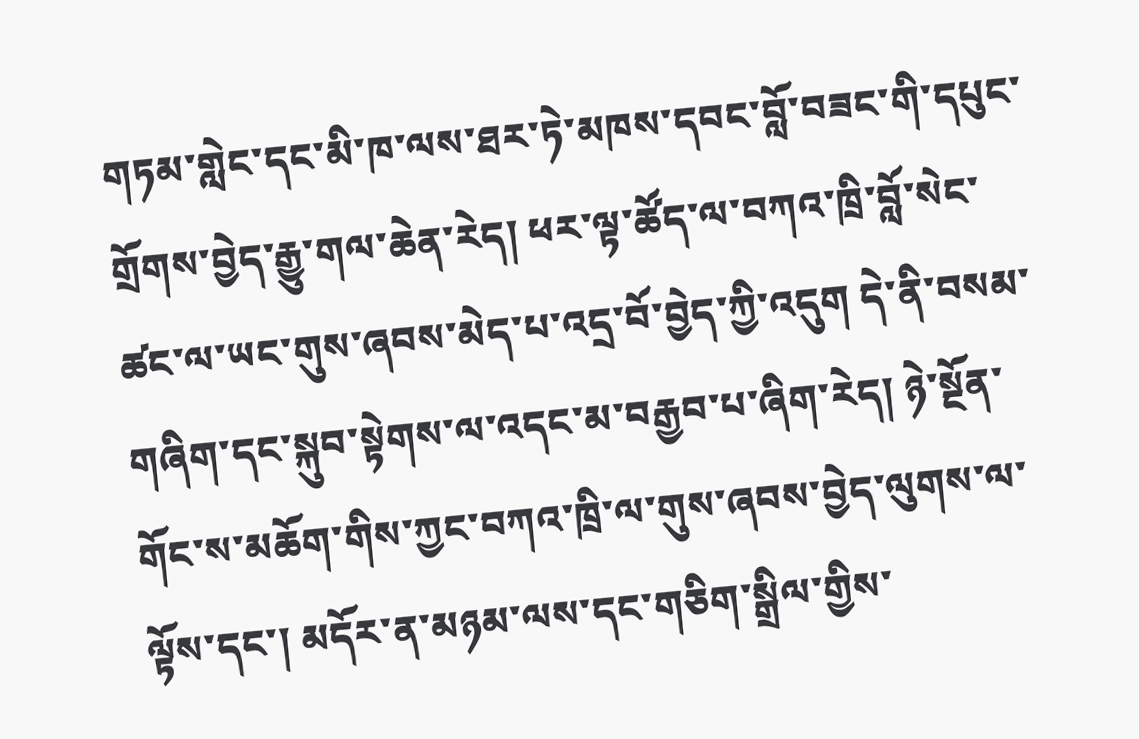གཏམ་གླེང་དང་མི་ཁ་ལས་ཐར་ཏེ་མཁས་དབང་བློ་བཟང་གི་དཔུང་གྲོགས་བྱེད་རྒྱུ་གལ་ཆེན་རེད། ཕར་ལྟ་ཚོད་ལ་བཀའ་ཁྲི་བློ་སེང་ཚང་ལ་ཡང་གུས་ཞབས་མེད་པ་འདྲ་བོ་བྱེད་ཀྱི་འདུག དེ་ནི་བསམ་གཞིག་དང་སྐུབ་སྟེགས་ལ་འདང་མ་བརྒྱབ་པ་ཞིག་རེད། ཉེ་སྔོན་གོང་ས་མཆོག་གིས་ཀྱང་བཀའ་ཁྲི་ལ་གུས་ཞབས་བྱེད་ལུགས་ལ་ལྟོས་དང་། མདོར་ན་མཉམ་ལས་དང་གཅིག་སྒྲིལ་གྱིས་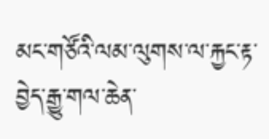མང་གཙོའི་ལམ་ལུགས་ལ་རྐྱང་རྟ་བྱེད་རྒྱུ་གལ་ཆེན་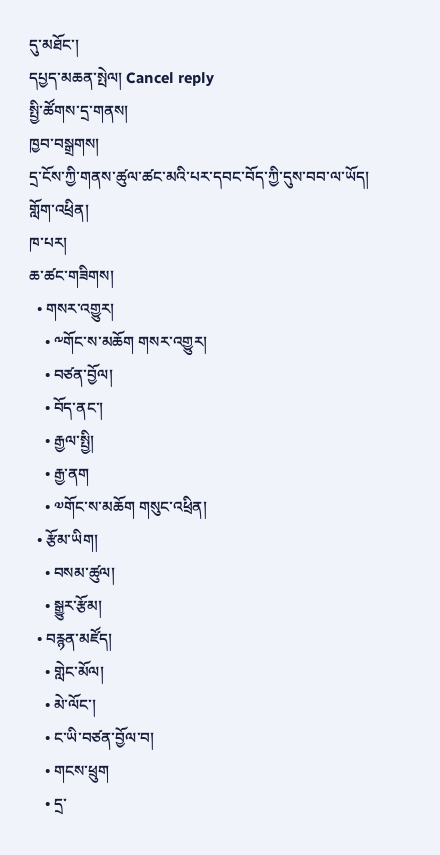དུ་མཐོང་།
དཔྱད་མཆན་སྤེལ། Cancel reply
སྤྱི་ཚོགས་དྲ་གནས།
ཁྱབ་བསྒྲགས།
དྲ་ངོས་ཀྱི་གནས་ཚུལ་ཚང་མའི་པར་དབང་བོད་ཀྱི་དུས་བབ་ལ་ཡོད།
གློག་འཕྲིན།
ཁ་པར།
ཆ་ཚང་གཟིགས།
  • གསར་འགྱུར།
    • ༸གོང་ས་མཆོག གསར་འགྱུར།
    • བཙན་བྱོལ།
    • བོད་ནང་།
    • རྒྱལ་སྤྱི།
    • རྒྱ་ནག
    • ༧གོང་ས་མཆོག གསུང་འཕྲིན།
  • རྩོམ་ཡིག།
    • བསམ་ཚུལ།
    • སྒྱུར་རྩོམ།
  • བརྙན་མཛོད།
    • གླེང་མོལ།
    • མེ་ལོང་།
    • ང་ཡི་བཙན་བྱོལ་བ།
    • གངས་ཕྲུག
    • དྲ་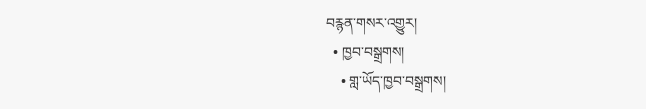བརྙན་གསར་འགྱུར།
  • ཁྱབ་བསྒྲགས།
    • གླ་ཡོད་ཁྱབ་བསྒྲགས།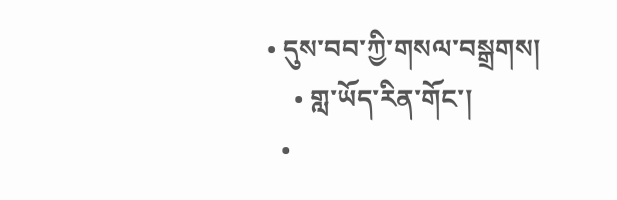• དུས་བབ་ཀྱི་གསལ་བསྒྲགས།
    • གླ་ཡོད་རིན་གོང་།
  •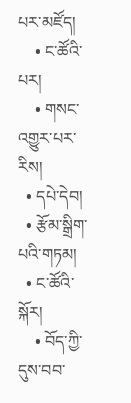པར་མཛོད།
    • ང་ཚོའི་པར།
    • གསང་འགྱུར་པར་རིས།
  • དཔེ་དེབ།
  • རྩོམ་སྒྲིག་པའི་གཏམ།
  • ང་ཚོའི་སྐོར།
    • བོད་ཀྱི་དུས་བབ་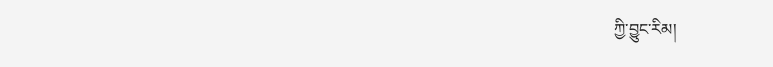ཀྱི་བྱུང་རིམ།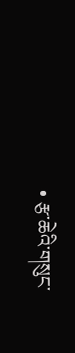• རྩ་ཆེའི་གསུང་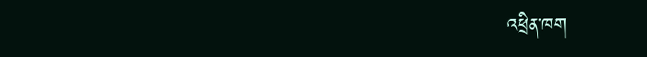འཕྲིན་ཁག